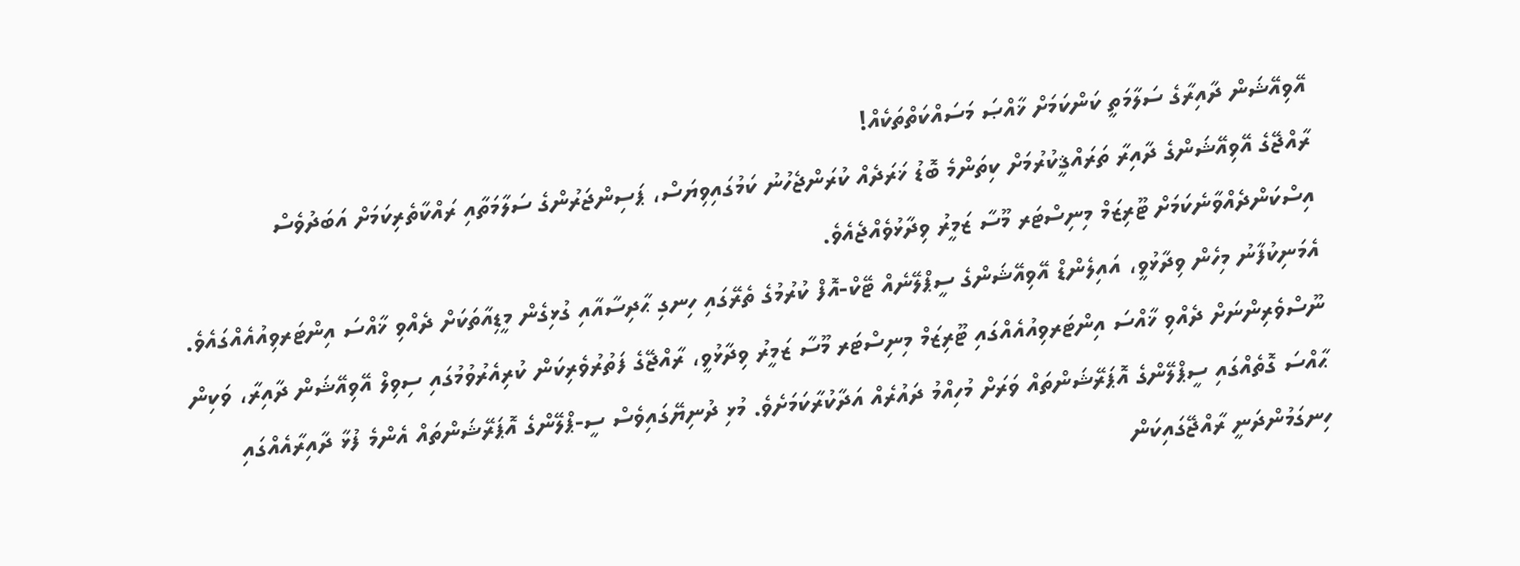އޭވިއޭޝަން ދާއިރާގެ ސަލާމަތީ ކަންކަމަށް ޚާއްޞަ މަސައްކަތްތަކެއް!
ރާއްޖޭގެ އޭވިއޭޝަންގެ ދާއިރާ ތަރައްޤީކުރުމަށް ކިތަންމެ ބޮޑު ޚަރަދެއް ކުރަންޖެހުނު ކަމުގައިވިޔަސް، ޕަސިންޖަރުންގެ ސަލާމަތާއި ރައްކާތެރިކަމަށް އަބަދުވެސް އިސްކަންދެއްވާނެކަމަށް ޓޫރިޒަމް މިނިސްޓަރ މޫސާ ޒަމީރު ވިދާޅުވެއްޖެއެވެ.
އެމަނިކުފާނު މިހެން ވިދާޅުވީ، އައިލެންޑް އޭވިއޭޝަންގެ ސީޕްލޭނެއް ޓޭކް-އޮފް ކުރުމުގެ ތެރޭގައި ހިނގި ޙާދިސާއާއި ގުޅިގެން މީޑިއާތަކަށް ދެއްވި ޚާއްސަ އިންޓަރވިއުއެއްގައެވެ.
ނޫސްވެރިންނަށް ދެއްވި ޚާއްސަ އިންޓަރވިއުއެއްގައި ޓޫރިޒަމް މިނިސްޓަރ މޫސާ ޒަމީރު ވިދާޅުވީ، ރާއްޖޭގެ ފަތުރުވެރިކަން ކުރިއެރުވުމުގައި ސިވިލް އޭވިއޭޝަން ދާއިރާ، ވަކިން ޙާއްސަ ގޮތެއްގައި ސީޕްލޭންގެ އޮޕަރޭޝަންތައް ވަރަށް މުހިއްމު ދައުރެއް އަދާކުރާކަމަށެވެ. މުޅި ދުނިޔޭގައިވެސް ސީ-ޕްލޭންގެ އޮޕަރޭޝަންތައް އެންމެ ފުޅާ ދާއިރާއެއްގައި ހިނގަމުންދަނީ ރާއްޖޭގައިކަން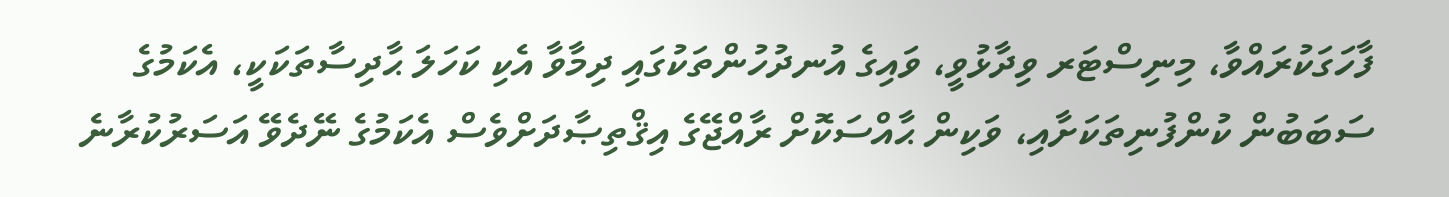ފާހަގަކުރައްވާ، މިނިސްޓަރ ވިދާޅުވީ، ވައިގެ އުނދުހުންތަކުގައި ދިމާވާ އެކި ކަހަލަ ޙާދިސާތަކަކީ، އެކަމުގެ ސަބަބުން ކުންފުނިތަކަށާއި، ވަކިން ޙާއްސަކޮށް ރާއްޖޭގެ އިޤްތިޞާދަށްވެސް އެކަމުގެ ނޭދެވޭ އަސަރުކުރާނެ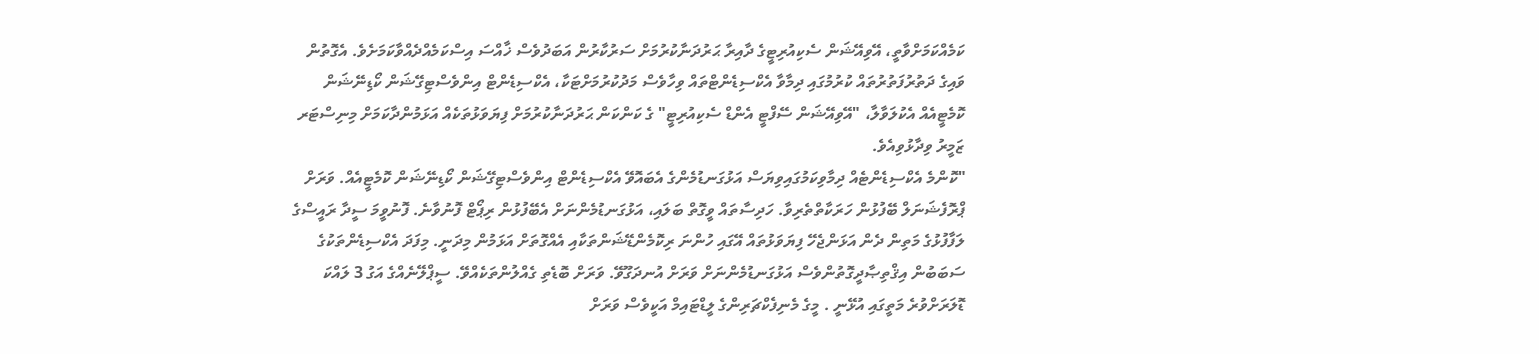ކަމެއްކަމަށްވާތީ، އޭވިއޭޝަން ސެކިއުރިޓީގެ ދާއިރާ ޙަރުދަނާކުރުމަށް ސަރުކާރުން އަބަދުވެސް ޚާއްސަ އިސްކަމެއްދެއްވާކަމަށެވެ. އެގޮތުން ވައިގެ ދަތުރުފަތުރުތައް ކުރުމުގައި ދިމާވާ އެކްސިޑެންޓްތައް ވިހާވެސް މަދުކުރުމަށްޓަކާ، އެކްސިޑެންޓް އިންވެސްޓިގޭޝަން ކޯޑިނޭޝަން ކޮމެޓީއެއް އެކުލަވާލާ، "އޭވިއޭޝަން ސޭފްޓީ އެންޑް ސެކިއުރިޓީ" ގެ ކަންކަން ޙަރުދަނާކުރުމަށް ފިޔަވަޅުތަކެއް އަޅަމުންދާކަމަށް މިނިސްޓަރ ޒަމީރު ވިދާޅުވިއެވެ.
"ކޮންމެ އެކްސިޑެންޓެއް ދިމާވިކަމުގައިވިޔަސް އަޅުގަނޑުމެންގެ އެބައޮވޭ އެކްސިޑެންޓް އިންވެސްޓިގޭޝަން ކޯޑިނޭޝަން ކޮމެޓީއެއް. ވަރަށް ޕްރޮފެޝަނަލް ބޭފުޅުން ހަރަކާތްތެރިވާ. ހަދިސާތައް ވީގޮތް ބަލައި، އަޅުގަނޑުމެންނަށް އެބޭފުޅުން ރިޕޯޓް ފޮނުވާނެ. ފޮނުވީމަ ސީދާ ރައީސްގެ ލަފާފުޅުގެ މަތިން ދެން އަޅަންޖެހޭ ފިޔަވަޅުތައް އޭގައި ހުންނަ ރިކޮމެންޑޭޝަންތަކާއި އެއްގޮތަށް އަޅަމުން މިދަނީ. މިފަދަ އެކްސިޑެންތަކުގެ ސަބަބުން އިޤްތިޞާދީގޮތުންވެސް އަޅުގަނޑުމެންނަށް ވަރަށް އުނދަގޫވޭ. ވަރަށް ބޮޑެތި ގެއްލުންތަކެއްވޭ. ސީޕްލޭނެއްގެ އަގު 3 ލައްކަ ޑޮލަރަށްވުރެ މަތީގައި އުޅޭނީ . މީގެ މެނިފެކްޗަރިންގެ ލީޑްޓައިމް އަކީވެސް ވަރަށް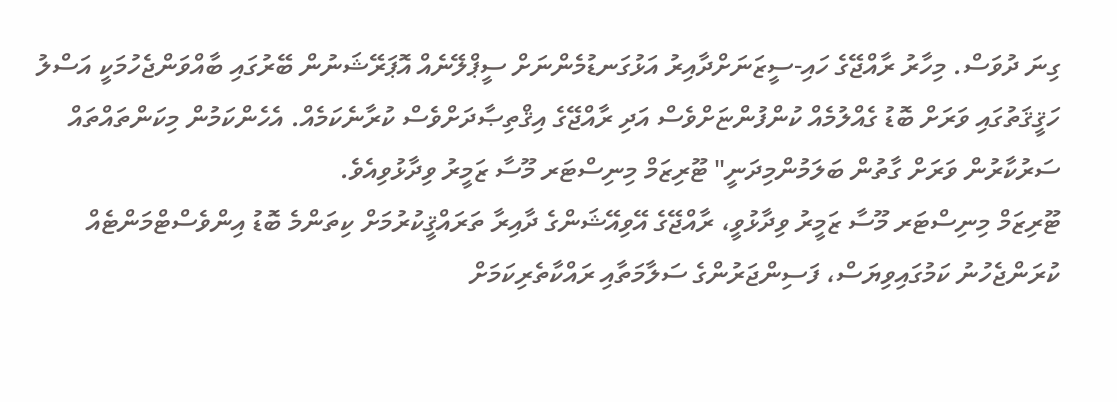ގިނަ ދުވަސް. މިހާރު ރާއްޖޭގެ ހައި-ސީޒަނަށްދާއިރު އަޅުގަނޑުމެންނަށް ސީޕްލޭނެއް އޮޕަރޭޝަނުން ބޭރުގައި ބާއްވަންޖެހުމަކީ އަސްލު ހަޤީޤަތުގައި ވަރަށް ބޮޑު ގެއްލުމެއް ކުންފުންޏަށްވެސް އަދި ރާއްޖޭގެ އިޤްތިޞާދަށްވެސް ކުރާނެކަމެއް. އެހެންކަމުން މިކަންތައްތައް ސަރުކާރުން ވަރަށް ގާތުން ބަލަމުންމިދަނީ" ޓޫރިޒަމް މިނިސްޓަރ މޫސާ ޒަމީރު ވިދާޅުވިއެވެ.
ޓޫރިޒަމް މިނިސްޓަރ މޫސާ ޒަމީރު ވިދާޅުވީ، ރާއްޖޭގެ އޭވިއޭޝަންގެ ދާއިރާ ތަރައްޤީކުރުމަށް ކިތަންމެ ބޮޑު އިންވެސްޓްމަންޓެއް ކުރަންޖެހުނު ކަމުގައިވިޔަސް، ފަސިންޖަރުންގެ ސަލާމަތާއި ރައްކާތެރިކަމަށް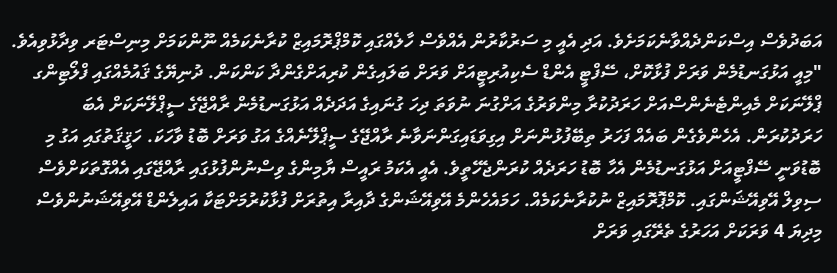އަބަދުވެސް އިސްކަންދެއްވާނެކަމަށެވެ. އަދި އެއީ މި ސަރުކާރުން އެއްވެސް ހާލެއްގައި ކޮމްޕްރޮމައިޒް ކުރާނެކަމެއް ނޫންކަމަށް މިނިސްޓަރ ވިދާޅުވިއެވެ.
"މިއީ އަޅުގަނޑުމެން ވަރަށް ފުޅާކޮށް، ސޭފްޓީ އެންޑް ސެކިއުރިޓީއަށް ވަރަށް ބަލައިގެން ކުރިއަށްގެންދާ ކަންކަން. ދުނިޔޭގެ ޤައުމެއްގައި ފްލޯޓިންގ ޕްލޭނަކަށް މެއިންޓެނެންސްއަށް ހަރަދުކުރާ މިންވަރުގެ އަށްގުނަ ނުވަތަ ދިހަ ގުނައިގެ އަދަދެއް އަޅުގަނޑުމެން ރާއްޖޭގެ ސީޕްލޭނަކަށް އެބަ ހަރަދުކުރަން. އެހެންވެގެން ބައެއް ފަހަރު ތިބޭފުޅުންނަށް އިގިވަޑައިގަންނަވާނެ ރާއްޖޭގެ ސީޕްލޭނެއްގެ އަގު ވަރަށް ބޮޑު ވާހަކަ. ހަޤީޤަތުގައި އަގު މި ބޮޑުވަނީ ސޭފްޓީއަށް އަޅުގަނޑުމެން އެހާ ބޮޑު ހަރަދެއް ކުރަންޖެހޭތީވެ. އެއީ އެކަމު ރައީސް ޔާމިންގެ ވިސްނުންފުޅުގައި ރާއްޖޭގައި އެއްގޮތަކަށްވެސް ސިވިލް އޭވިއޭޝަންގައި. ކޮމްޕޮރޮމައިޒް ނުކުރާނެކަމެއް. ހަމައެހެންމެ އޭވިއޭޝަންގެ ދާއިރާ އިތުރަށް ފުޅާކުރުމަށްޓަކާ އައިލެންޑް އޭވިއޭޝަނުންވެސް މިދިޔަ 4 ވަރަކަށް އަހަރުގެ ތެރޭގައި ވަރަށް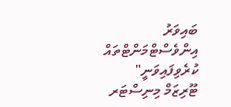ބައިވަރު އިންވެސްޓްމަންޓްތައް ކުރެވިފައިވަނީ"  ޓޫރިޒަމް މިނިސްޓަރ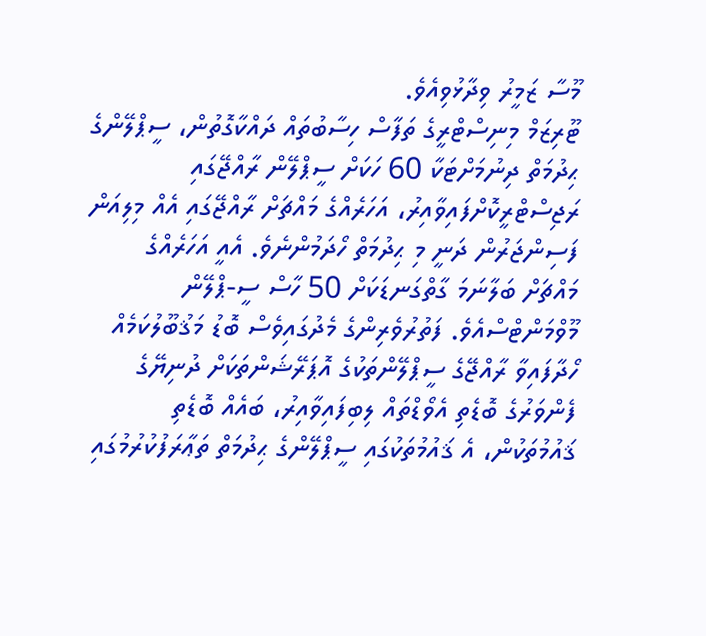މޫސާ ޒަމީރު ވިދާޅުވިއެވެ.
ޓޫރިޒަމް މިނިސްޓްރީގެ ތަފާސް ހިސާބުތައް ދައްކާގޮތުން، ސީޕްލޭންގެ ޙިދުމަތް ދިނުމަށްޓަކާ 60 ހަކަށް ސީޕްލޭން ރާއްޖޭގައި ރަޖިސްޓްރީކޮށްފައިވާއިރު، އަހަރެއްގެ މައްޗަށް ރާއްޖޭގައި އެއް މިލިއަން ފަސިންޖަރުން ދަނީ މި ޙިދުމަތް ހޯދަމުންނެވެ. އެއީ އަހަރެއްގެ މައްޗަށް ބަލާނަމަ ގާތްގަނޑަކަށް 50 ހާސް ސީ-ޕްލޭން މޫވްމަންޓްސްއެވެ. ފަތުރުވެރިންގެ މެދުގައިވެސް ބޮޑު މަޤުބޫލުކަމެއް ހޯދާފައިވާ ރާއްޖޭގެ ސީޕްލޭންތަކުގެ އޮޕަރޭޝަންތަކަށް ދުނިޔޭގެ ފެންވަރުގެ ބޮޑެތި އެވޯޑްތައް ލިބިފައިވާއިރު، ބައެއް ބޮޑެތި ޤައުމުތަކުން، އެ ޤައުމުތަކުގައި ސީޕްލޭންގެ ޙިދުމަތް ތަޢާރަފުކުރުމުގައި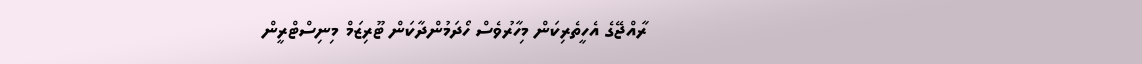ރާއްޖޭގެ އެހީތެރިކަން މިހާރުވެސް ހޯދަމުންދާކަން ޓޫރިޒަމް މިނިސްޓްރީން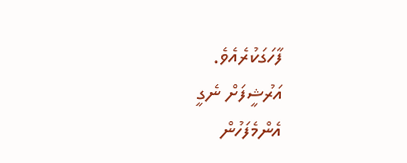ފާހަގަކުރެއެވެ.
އަރުޝީފަށް ނެގީ
އެންމެފަހުން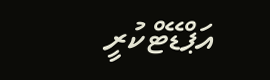އަޕްޑޭޓްކުރީ